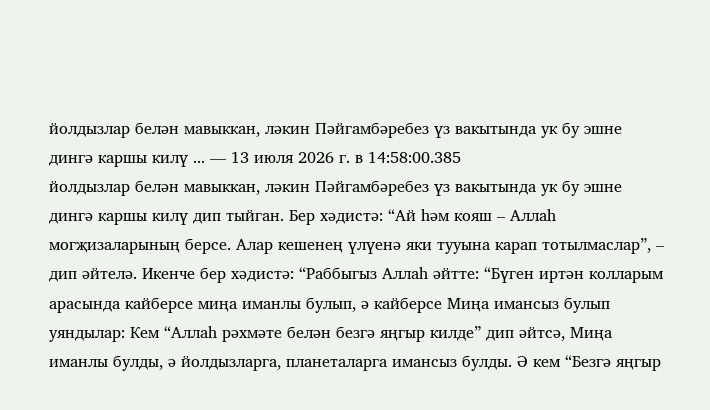йолдызлар белән мавыккан, ләкин Пәйгамбәребез үз вакытында ук бу эшне дингә каршы килү ... — 13 июля 2026 г. в 14:58:00.385
йолдызлар белән мавыккан, ләкин Пәйгамбәребез үз вакытында ук бу эшне дингә каршы килү дип тыйган. Бер хәдистә: “Ай һәм кояш – Аллаһ могҗизаларының берсе. Алар кешенең үлүенә яки тууына карап тотылмаслар”, – дип әйтелә. Икенче бер хәдистә: “Раббыгыз Аллаһ әйтте: “Бүген иртән колларым арасында кайберсе миңа иманлы булып, ә кайберсе Миңа имансыз булып уяндылар: Кем “Аллаһ рәхмәте белән безгә яңгыр килде” дип әйтсә, Миңа иманлы булды, ә йолдызларга, планеталарга имансыз булды. Ә кем “Безгә яңгыр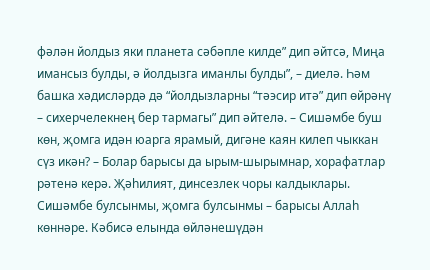фәлән йолдыз яки планета сәбәпле килде” дип әйтсә, Миңа имансыз булды, ә йолдызга иманлы булды”, – диелә. Һәм башка хәдисләрдә дә “йолдызларны “тәэсир итә” дип өйрәнү – сихерчелекнең бер тармагы” дип әйтелә. – Сишәмбе буш көн, җомга идән юарга ярамый, дигәне каян килеп чыккан сүз икән? – Болар барысы да ырым-шырымнар, хорафатлар рәтенә керә. Җәһилият, динсезлек чоры калдыклары. Сишәмбе булсынмы, җомга булсынмы – барысы Аллаһ көннәре. Кәбисә елында өйләнешүдән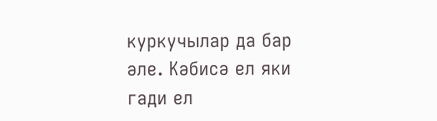куркучылар да бар әле. Кәбисә ел яки гади ел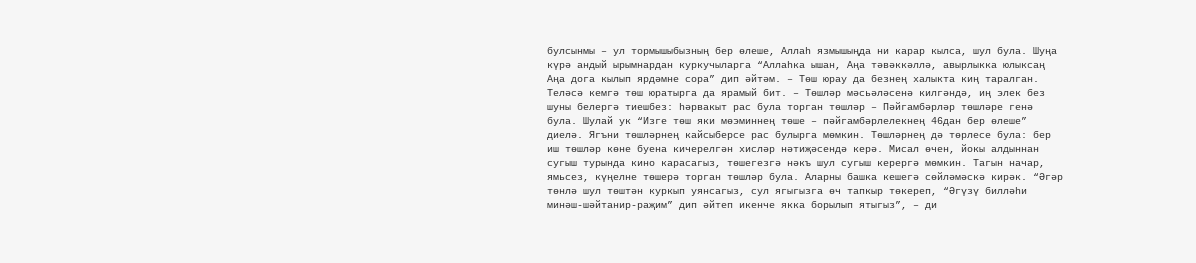булсынмы – ул тормышыбызның бер өлеше, Аллаһ язмышыңда ни карар кылса, шул була. Шуңа күрә андый ырымнардан куркучыларга “Аллаһка ышан, Аңа тәвәккәллә, авырлыкка юлыксаң Аңа дога кылып ярдәмне сора” дип әйтәм. – Төш юрау да безнең халыкта киң таралган. Теләсә кемгә төш юратырга да ярамый бит. – Төшләр мәсьәләсенә килгәндә, иң элек без шуны белергә тиешбез: һәрвакыт рас була торган төшләр – Пәйгамбәрләр төшләре генә була. Шулай ук “Изге төш яки мөэминнең төше – пәйгамбәрлелекнең 46дан бер өлеше” диелә. Ягъни төшләрнең кайсыберсе рас булырга мөмкин. Төшләрнең дә төрлесе була: бер иш төшләр көне буена кичерелгән хисләр нәтиҗәсендә керә. Мисал өчен, йокы алдыннан сугыш турында кино карасагыз, төшегезгә нәкъ шул сугыш керергә мөмкин. Тагын начар, ямьсез, күңелне төшерә торган төшләр була. Аларны башка кешегә сөйләмәскә кирәк. “Әгәр төнлә шул төштән куркып уянсагыз, сул ягыгызга өч тапкыр төкереп, “Әгүзү билләһи минәш-шәйтанир-раҗим” дип әйтеп икенче якка борылып ятыгыз”, – ди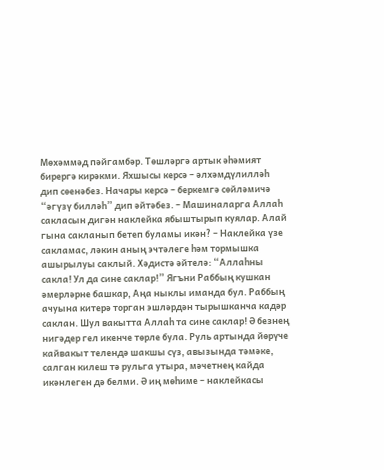Мөхәммәд пәйгамбәр. Төшләргә артык әһәмият бирергә кирәкми. Яхшысы керсә – әлхәмдүлилләһ дип сөенәбез. Начары керсә – беркемгә сөйләмичә “әгүзү билләһ” дип әйтәбез. – Машиналарга Аллаһ сакласын дигән наклейка ябыштырып куялар. Алай гына сакланып бетеп буламы икән? – Наклейка үзе сакламас, ләкин аның эчтәлеге һәм тормышка ашырылуы саклый. Хәдистә әйтелә: “Аллаһны сакла! Ул да сине саклар!” Ягъни Раббың кушкан әмерләрне башкар, Аңа ныклы иманда бул. Раббың ачуына китерә торган эшләрдән тырышканча кадәр саклан. Шул вакытта Аллаһ та сине саклар! Ә безнең нигәдер гел икенче төрле була. Руль артында йөрүче кайвакыт телендә шакшы сүз, авызында тәмәке, салган килеш тә рульга утыра, мәчетнең кайда икәнлеген дә белми. Ә иң мөһиме – наклейкасы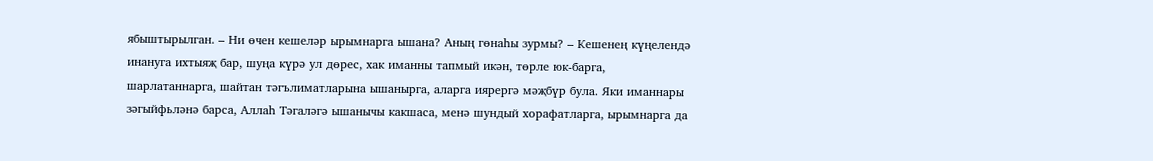ябыштырылган. – Ни өчен кешеләр ырымнарга ышана? Аның гөнаһы зурмы? – Кешенең күңелендә инануга ихтыяҗ бар, шуңа күрә ул дөрес, хак иманны тапмый икән, төрле юк-барга, шарлатаннарга, шайтан тәгълиматларына ышанырга, аларга иярергә мәҗбүр була. Яки иманнары зәгыйфьләнә барса, Аллаһ Тәгаләгә ышанычы какшаса, менә шундый хорафатларга, ырымнарга да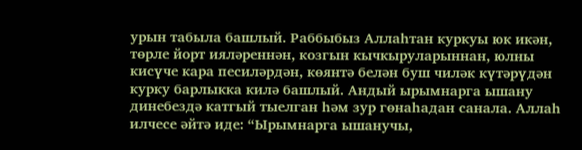урын табыла башлый. Раббыбыз Аллаһтан куркуы юк икән, төрле йорт ияләреннән, козгын кычкыруларыннан, юлны кисүче кара песиләрдән, көянтә белән буш чиләк күтәрүдән курку барлыкка килә башлый. Андый ырымнарга ышану динебездә катгый тыелган һәм зур гөнаһадан санала. Аллаһ илчесе әйтә иде: “Ырымнарга ышанучы,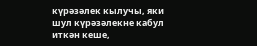күрәзәлек кылучы, яки шул күрәзәлекне кабул иткән кеше,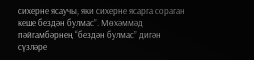сихерне ясаучы, яки сихерне ясарга сораган кеше бездән булмас”. Мөхәммәд пәйгамбәрнең “бездән булмас” дигән сүзләре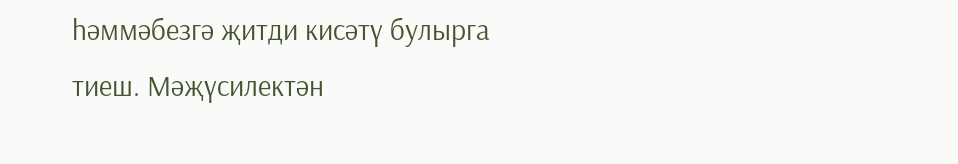һәммәбезгә җитди кисәтү булырга тиеш. Мәҗүсилектән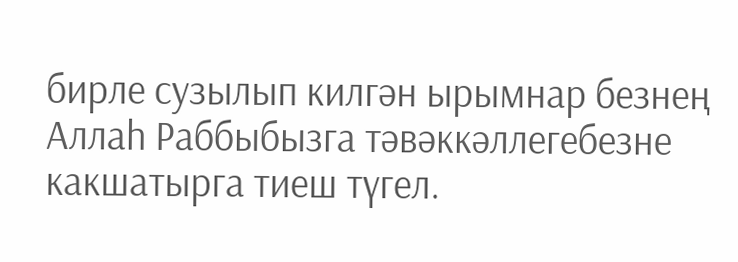бирле сузылып килгән ырымнар безнең Аллаһ Раббыбызга тәвәккәллегебезне какшатырга тиеш түгел.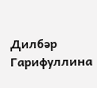Дилбәр Гарифуллина